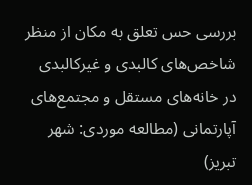بررسی حس تعلق به مکان از منظر شاخص‌های کالبدی و غیرکالبدی در خانه‌های مستقل و مجتمع‌های آپارتمانی (مطالعه موردی: شهر تبریز)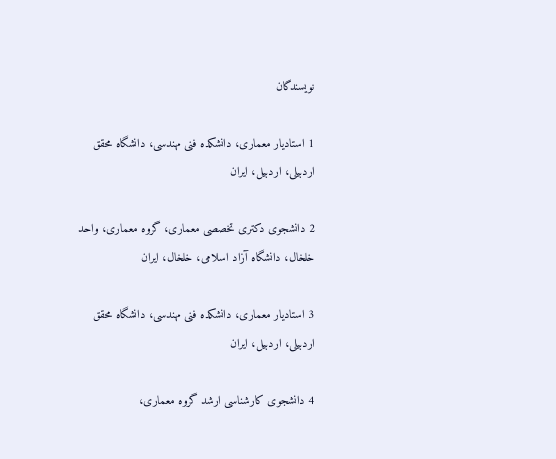نویسندگان

1 استادیار معماری، دانشکده فنی مهندسی، دانشگاه محقق اردبیلی، اردبیل، ایران

2 دانشجوی دکتری تخصصی معماری، گروه معماری، واحد خلخال، دانشگاه آزاد اسلامی، خلخال، ایران

3 استادیار معماری، دانشکده فنی مهندسی، دانشگاه محقق اردبیلی، اردبیل، ایران

4 دانشجوی کارشناسی ارشد گروه معماری،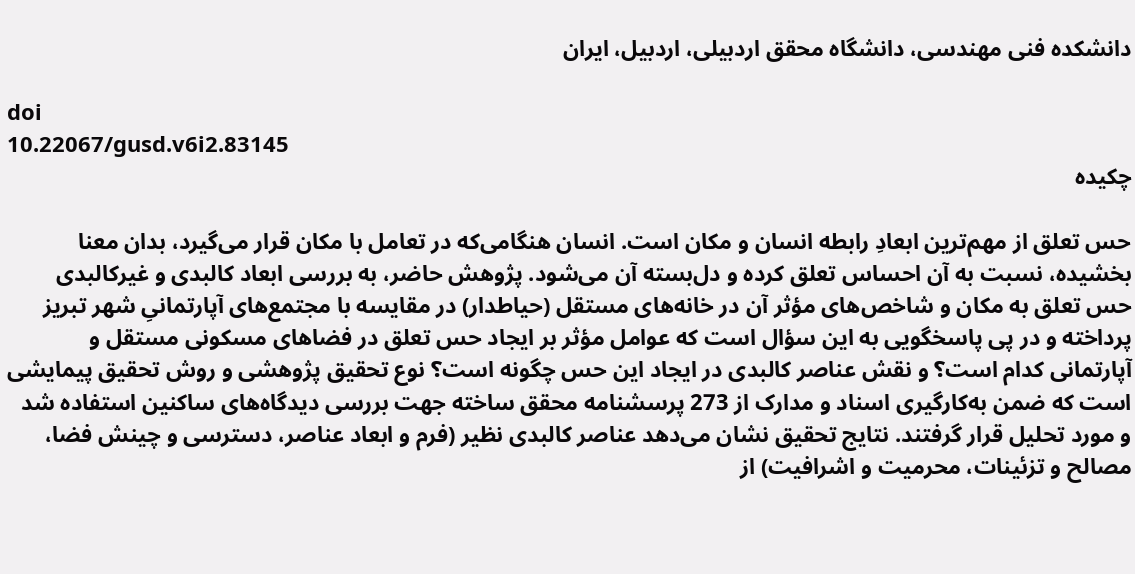دانشکده فنی مهندسی، دانشگاه محقق اردبیلی، اردبیل، ایران

doi
10.22067/gusd.v6i2.83145
چکیده

حس تعلق از مهم‌ترین ابعادِ رابطه انسان و مکان است. انسان هنگامی‌که در تعامل با مکان قرار می‌گیرد، بدان معنا بخشیده، نسبت به آن احساس تعلق کرده و دل‌بسته آن می‌شود. پژوهش حاضر، به بررسی ابعاد کالبدی و غیرکالبدی حس تعلق به مکان و شاخص‌های مؤثر آن در خانه‌های مستقل (حیاطدار) در مقایسه با مجتمع‌های آپارتمانیِ شهر تبریز پرداخته و در پی پاسخگویی به این سؤال است که عوامل مؤثر بر ایجاد حس تعلق در فضاهای مسکونی مستقل و آپارتمانی کدام است؟ و نقش عناصر کالبدی در ایجاد این حس چگونه است؟ نوع تحقیق پژوهشی و روش تحقیق پیمایشی است که ضمن به‌کارگیری اسناد و مدارک از 273 پرسشنامه محقق ساخته جهت بررسی دیدگاه‌های ساکنین استفاده‌ شد و مورد تحلیل قرار گرفتند. نتایج تحقیق نشان می‌دهد عناصر کالبدی نظیر (فرم و ابعاد عناصر، دسترسی و چینش فضا، مصالح و تزئینات، محرمیت و اشرافیت) از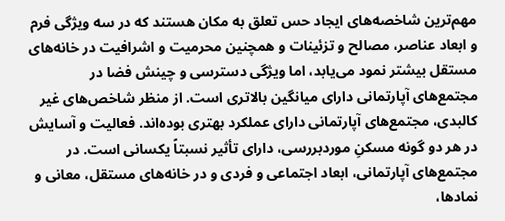مهم‌ترین شاخصه‌های ایجاد حس تعلق به مکان هستند که در سه ویژگی فرم و ابعاد عناصر، مصالح و تزئینات و همچنین محرمیت و اشرافیت در خانه‌های مستقل بیشتر نمود می‌یابد، اما ویژگی دسترسی و چینش فضا در مجتمع‌های آپارتمانی دارای میانگین بالاتری است. از منظر شاخص‌های غیر کالبدی، مجتمع‌های آپارتمانی دارای عملکرد بهتری بوده‌اند. فعالیت و آسایش در هر دو گونه مسکنِ موردبررسی، دارای تأثیر نسبتاً یکسانی است. در مجتمع‌های آپارتمانی، ابعاد اجتماعی و فردی و در خانه‌های مستقل، معانی و نمادها،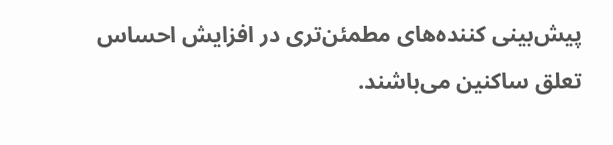پیش‌بینی کننده‌های مطمئن‌تری در افزایش احساس تعلق ساکنین می‌باشند.